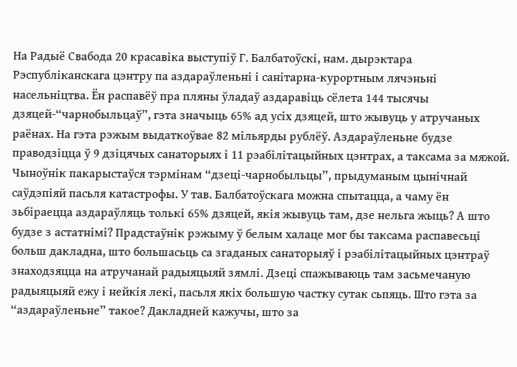На Радыё Свабода 20 красавіка выступіў Г. Балбатоўскі, нам. дырэктара Рэспубліканскага цэнтру па аздараўленьні і санітарна-курортным лячэньні насельніцтва. Ён распавёў пра пляны ўладаў аздаравіць сёлета 144 тысячы дзяцей-“чарнобыльцаў”, гэта значыць 65% ад усіх дзяцей, што жывуць у атручаных раёнах. На гэта рэжым выдаткоўвае 82 мільярды рублёў. Аздараўленьне будзе праводзіцца ў 9 дзіцячых санаторыях і 11 рэабілітацыйных цэнтрах, а таксама за мяжой. Чыноўнік пакарыстаўся тэрмінам “дзеці-чарнобыльцы”, прыдуманым цынічнай саўдэпіяй пасьля катастрофы. У тав. Балбатоўскага можна спытацца, а чаму ён зьбіраецца аздараўляць толькі 65% дзяцей, якія жывуць там, дзе нельга жыць? А што будзе з астатнімі? Прадстаўнік рэжыму ў белым халаце мог бы таксама распавесьці больш дакладна, што большасьць са згаданых санаторыяў і рэабілітацыйных цэнтраў знаходзяцца на атручанай радыяцыяй зямлі. Дзеці спажываюць там засьмечаную радыяцыяй ежу і нейкія лекі, пасьля якіх большую частку сутак сьпяць. Што гэта за “аздараўленьне” такое? Дакладней кажучы, што за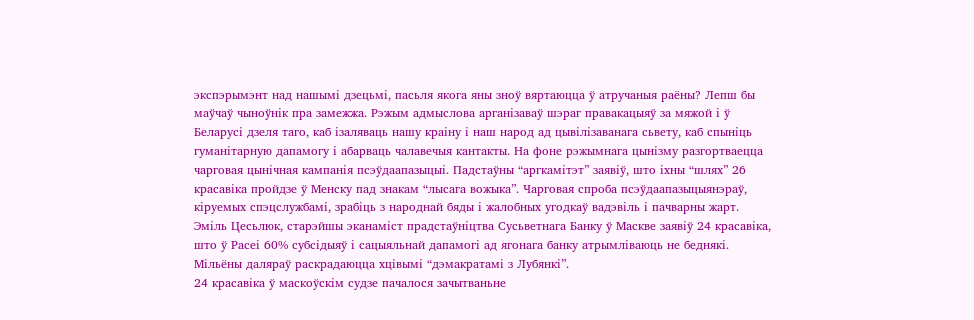экспэрымэнт над нашымі дзецьмі, пасьля якога яны зноў вяртаюцца ў атручаныя раёны? Лепш бы маўчаў чыноўнік пра замежжа. Рэжым адмыслова арганізаваў шэраг правакацыяў за мяжой і ў Беларусі дзеля таго, каб ізаляваць нашу краіну і наш народ ад цывілізаванага сьвету, каб спыніць гуманітарную дапамогу і абарваць чалавечыя кантакты. На фоне рэжымнага цынізму разгортваецца чарговая цынічная кампанія псэўдаапазыцыі. Падстаўны “аргкамітэт” заявіў, што іхны “шлях” 26 красавіка пройдзе ў Менску пад знакам “лысага вожыка”. Чарговая спроба псэўдаапазыцыянэраў, кіруемых спэцслужбамі, зрабіць з народнай бяды і жалобных угодкаў вадэвіль і пачварны жарт.
Эміль Цесьлюк, старэйшы эканаміст прадстаўніцтва Сусьветнага Банку ў Маскве заявіў 24 красавіка, што ў Расеі 60% субсідыяў і сацыяльнай дапамогі ад ягонага банку атрымліваюць не беднякі. Мільёны даляраў раскрадаюцца хцівымі “дэмакратамі з Лубянкі”.
24 красавіка ў маскоўскім судзе пачалося зачытваньне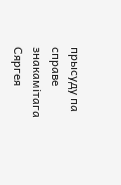прысуду па справе знакамітага Сяргея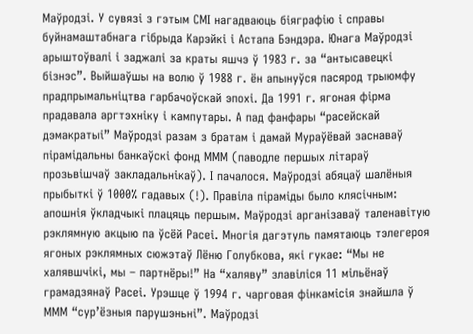Маўродзі. У сувязі з гэтым СМІ нагадваюць біяграфію і справы буйнамаштабнага гібрыда Карэйкі і Астапа Бэндэра. Юнага Маўродзі арыштоўвалі і заджалі за краты яшчэ ў 1983 г. за “антысавецкі бізнэс”. Выйшаўшы на волю ў 1988 г. ён апынуўся пасярод трыюмфу прадпрымальніцтва гарбачоўскай эпохі. Да 1991 г. ягоная фірма прадавала аргтэхніку і кампутары. А пад фанфары “расейскай дэмакратыі” Маўродзі разам з братам і дамай Мураўёвай заснаваў пірамідальны банкаўскі фонд МММ (паводле першых літараў прозьвішчаў закладальнікаў). І пачалося. Маўродзі абяцаў шалёныя прыбыткі ў 1000% гадавых (!). Правіла піраміды было клясічным: апошнія ўкладчыкі плацяць першым. Маўродзі арганізаваў таленавітую рэклямную акцыю па ўсёй Расеі. Многія дагэтуль памятаюць тэлегероя ягоных рэклямных сюжэтаў Лёню Голубкова, які гукае: “Мы не халявшчікі, мы – партнёры!” На “халяву” злавіліся 11 мільёнаў грамадзянаў Расеі. Урэшце ў 1994 г. чарговая фінкамісія знайшла ў МММ “сур’ёзныя парушэньні”. Маўродзі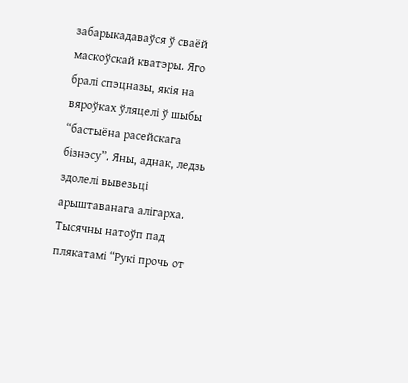забарыкадаваўся ў сваёй маскоўскай кватэры. Яго бралі спэцназы, якія на вяроўках ўляцелі ў шыбы “бастыёна расейскага бізнэсу”. Яны, аднак, ледзь здолелі вывезьці арыштаванага алігарха. Тысячны натоўп пад плякатамі “Рукі прочь от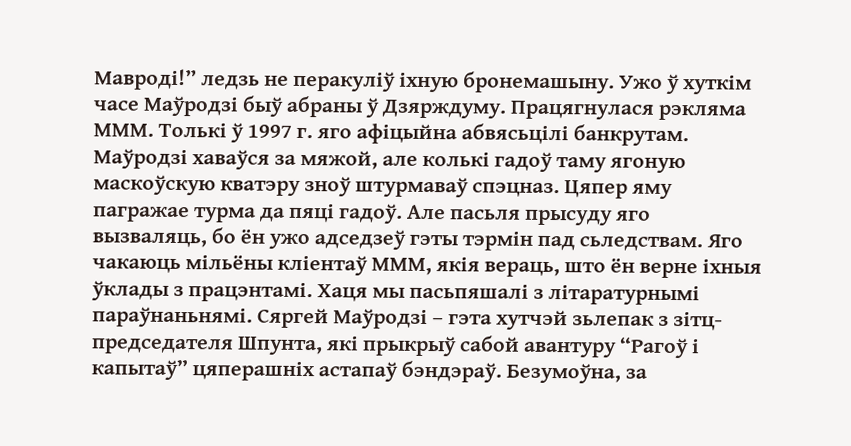Мавроді!” ледзь не перакуліў іхную бронемашыну. Ужо ў хуткім часе Маўродзі быў абраны ў Дзярждуму. Працягнулася рэкляма МММ. Толькі ў 1997 г. яго афіцыйна абвясьцілі банкрутам. Маўродзі хаваўся за мяжой, але колькі гадоў таму ягоную маскоўскую кватэру зноў штурмаваў спэцназ. Цяпер яму пагражае турма да пяці гадоў. Але пасьля прысуду яго вызваляць, бо ён ужо адседзеў гэты тэрмін пад сьледствам. Яго чакаюць мільёны кліентаў МММ, якія вераць, што ён верне іхныя ўклады з працэнтамі. Хаця мы пасьпяшалі з літаратурнымі параўнаньнямі. Сяргей Маўродзі – гэта хутчэй зьлепак з зітц-председателя Шпунта, які прыкрыў сабой авантуру “Рагоў і капытаў” цяперашніх астапаў бэндэраў. Безумоўна, за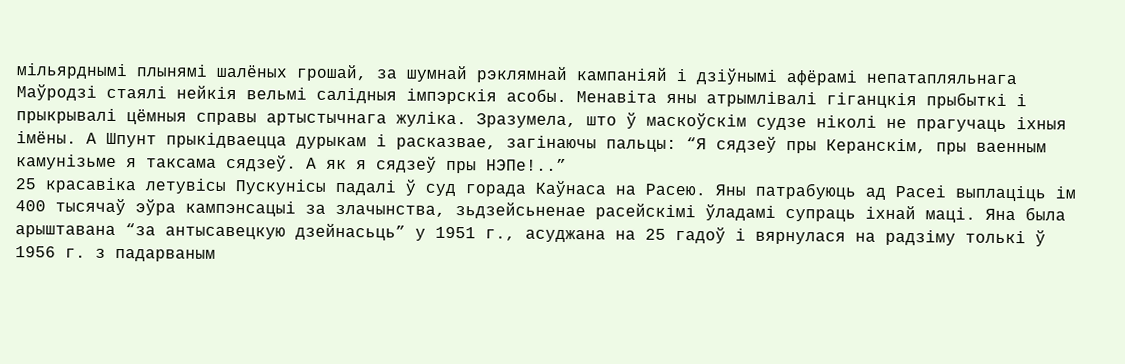мільярднымі плынямі шалёных грошай, за шумнай рэклямнай кампаніяй і дзіўнымі афёрамі непатапляльнага Маўродзі стаялі нейкія вельмі салідныя імпэрскія асобы. Менавіта яны атрымлівалі гіганцкія прыбыткі і прыкрывалі цёмныя справы артыстычнага жуліка. Зразумела, што ў маскоўскім судзе ніколі не прагучаць іхныя імёны. А Шпунт прыкідваецца дурыкам і расказвае, загінаючы пальцы: “Я сядзеў пры Керанскім, пры ваенным камунізьме я таксама сядзеў. А як я сядзеў пры НЭПе!..”
25 красавіка летувісы Пускунісы падалі ў суд горада Каўнаса на Расею. Яны патрабуюць ад Расеі выплаціць ім 400 тысячаў эўра кампэнсацыі за злачынства, зьдзейсьненае расейскімі ўладамі супраць іхнай маці. Яна была арыштавана “за антысавецкую дзейнасьць” у 1951 г., асуджана на 25 гадоў і вярнулася на радзіму толькі ў 1956 г. з падарваным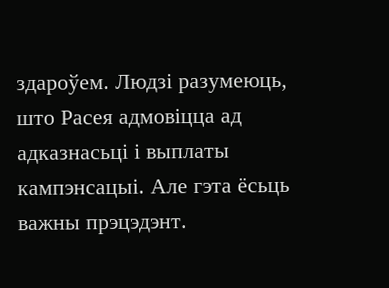здароўем. Людзі разумеюць, што Расея адмовіцца ад адказнасьці і выплаты кампэнсацыі. Але гэта ёсьць важны прэцэдэнт.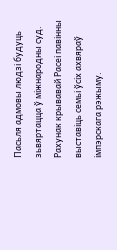Пасьля адмовы людзі будуць зьвяртацца ў міжнародны суд. Рахунак крывавай Расеі павінны выставіць семьі ўсіх ахвяраў імпэрскага рэжыму.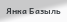Янка Базыль